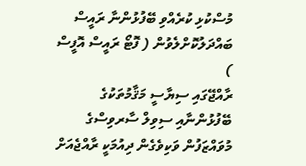މުސްކުޅި ކުރެއްވި ބޭފުޅުންނާ ރައީސް ބައްދަލުކޮށްލެވުން ( ފޮޓޯ ރައީސް އޮފީސް )
ރާއްޖޭގައި ސިޔާސީ މަޤާމުތަކުގެ ބޭފުޅުންނާއި ސިވިލް ސާރވިސްގެ މުވައްޒަފުން ވަކިވެގެން ދިއުމަކީ ރާއްޖެއަށް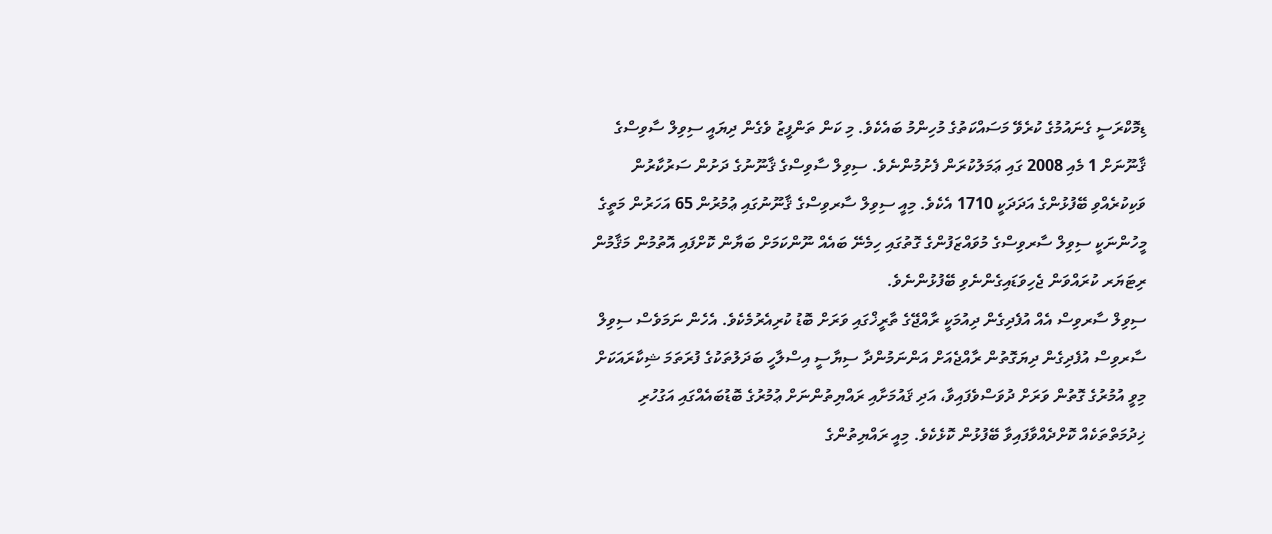ޑިމޮކްރަސީ ގެނައުމުގެ ކުރެވޭ މަސައްކަތުގެ މުހިންމު ބައެކެވެ. މި ކަން ތަންފީޒު ވެގެން ދިޔައީ ސިވިލް ސާވިސްގެ ޤާނޫނަށް 1 މެއި 2008 ގައި ޢަމަލުކުރަން ފެށުމުންނެވެ. ސިވިލް ސާވިސްގެ ޤާނޫނުގެ ދަށުން ސަރުކާރުން ވަކިކުރެއްވި ބޭފުޅުންގެ އަދަދަކީ 1710 އެކެވެ. މިއީ ސިވިލް ސާރވިސްގެ ޤާނޫނުގައި ޢުމުރުން 65 އަހަރުން މަތީގެ މީހުންނަކީ ސިވިލް ސާރވިސްގެ މުވައްޒަފުންގެ ގޮތުގައި ހިމެނޭ ބައެއް ނޫންކަމަށް ބަޔާން ކޮށްފައި އޮތުމުން މަޤާމުން ރިޓަޔަރ ކުރައްވަން ޖެހިވަޑައިގެންނެވި ބޭފުޅުންނެވެ.
ސިވިލް ސާރވިސް އެއް އުފެދިގެން ދިއުމަކީ ރާއްޖޭގެ ތާރީޚްގައި ވަރަށް ބޮޑު ކުރިއެރުމެކެވެ. އެހެން ނަމަވެސް ސިވިލް ސާރވިސް އުފެދިގެން ދިޔަގޮތުން ރާއްޖެއަށް އަންނަމުންދާ ސިޔާސީ އިސްލާހީ ބަދަލުތަކުގެ ފުރަތަމަ ޝިކާރައަކަށް މިވީ އުމުރުގެ ގޮތުން ވަރަށް ދުވަސްވެފައިވާ، އަދި ޤައުމަށާއި ރައްޔިތުންނަށް ޢުމުރުގެ ބޮޑުބައެއްގައި އަގުހުރި ޚިދުމަތްތަކެއް ކޮށްދެއްވާފައިވާ ބޭފުޅުން ކޮޅެކެވެ. މިއީ ރައްޔިތުންގެ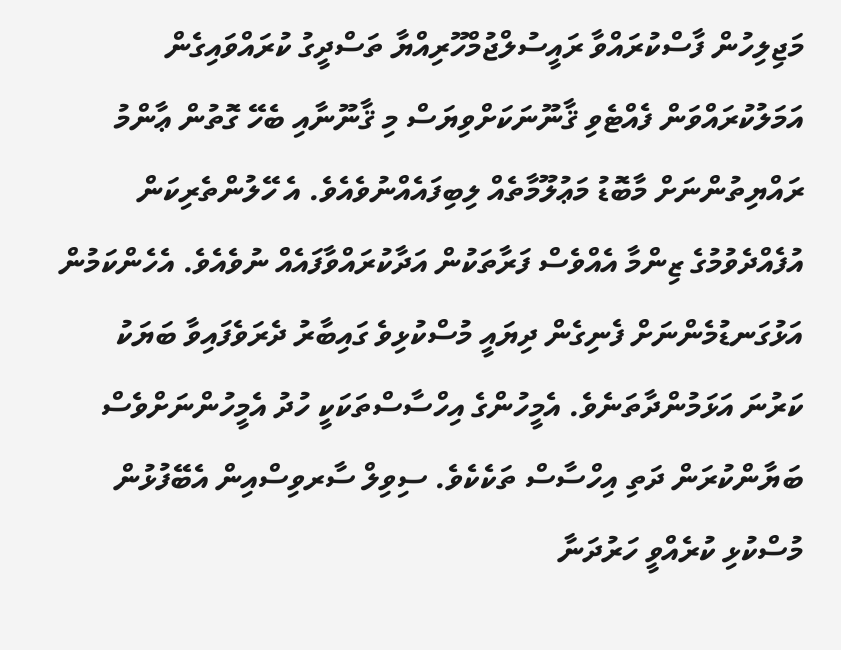މަޖިލިހުން ފާސްކުރައްވާ ރައީސުލްޖުމްހޫރިއްޔާ ތަސްދީގު ކުރައްވައިގެން އަމަލުކުރައްވަން ފެއްޓެވި ޤާނޫނަކަށްވިޔަސް މި ޤާނޫނާއި ބެހޭ ގޮތުން ޢާންމު ރައްޔިތުންނަށް މާބޮޑު މަޢުލޫމާތެއް ލިބިފައެއްނުވެއެވެ. އެ ހޭލުންތެރިކަން އުފެއްދެވުމުގެ ޒިންމާ އެއްވެސް ފަރާތަކުން އަދާކުރައްވާފައެއް ނުވެއެވެ. އެހެންކަމުން އަޅުގަނޑުމެންނަށް ފެނިގެން ދިޔައީ މުސްކުޅިވެ ގައިބާރު ދެރަވެފައިވާ ބަޔަކު ކަރުނަ އަޅަމުންދާތަނެވެ. އެމީހުންގެ އިހްސާސްތަކަކީ ހުދު އެމީހުންނަށްވެސް ބަޔާންކުރަން ދަތި އިހްސާސް ތަކެކެވެ. ސިވިލް ސާރވިސްއިން އެބޭފުޅުން މުސްކުޅި ކުރެއްވީ ހަރުދަނާ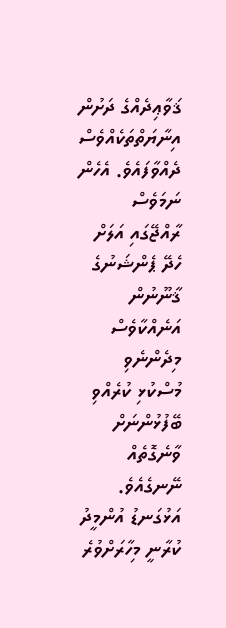ޤަވާޢިދެއްގެ ދަށުން އިނާޔަތްތަކެއްވެސް ދެއްވާފައެވެ. އެހެން ނަމަވެސް ރާއްޖޭގައި އަލަށް ހެދޭ ޕެންޝަނުގެ ޤާނޫނުން އަނެއްކާވެސް މިދެންނެވި މުސްކުޅި ކުރެއްވި ބޭފުޅުންނަށް ވާނެގޮތެއް ނޭނގެއެވެ. އަޅުގަނޑު އުންމީދު ކުރާނީ މިހާރަށްވުރެ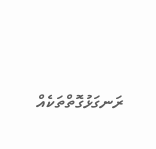ރަނގަޅުގޮތްތަކެއް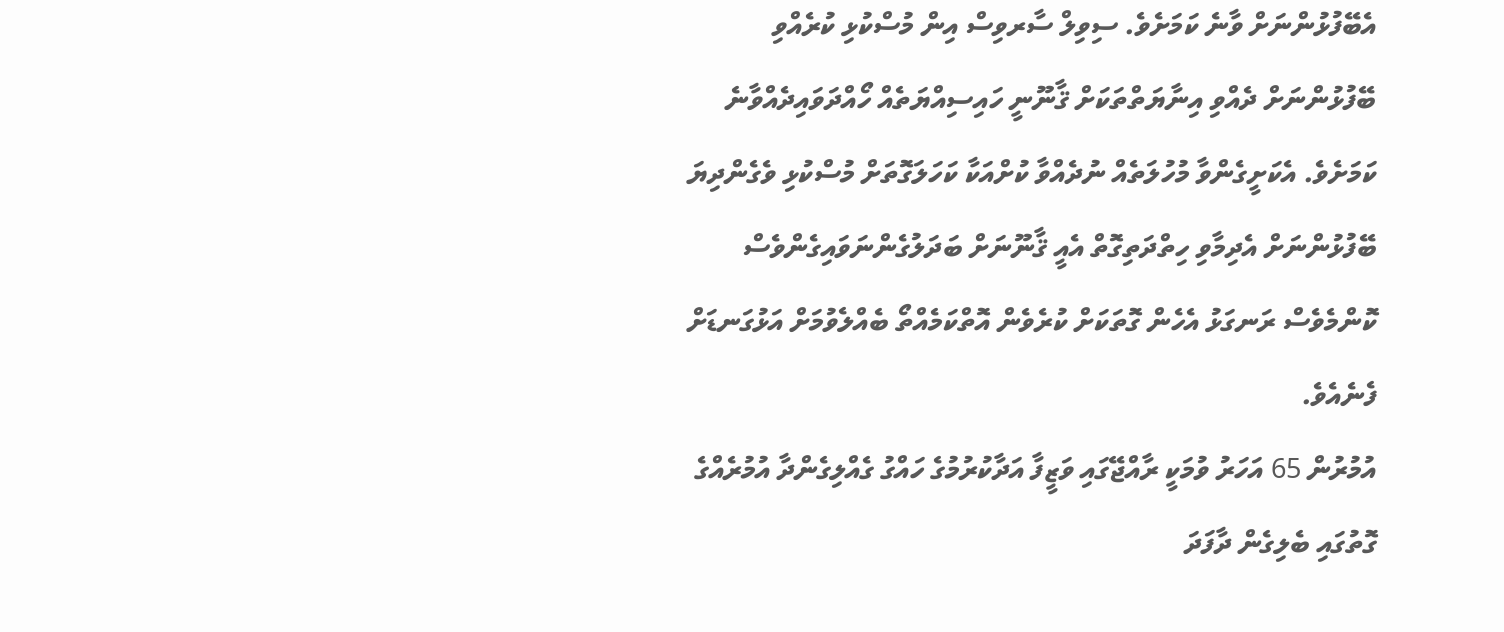އެބޭފުޅުންނަށް ވާނެ ކަމަށެވެ. ސިވިލް ސާރވިސް އިން މުސްކުޅި ކުރެއްވި ބޭފުޅުންނަށް ދެއްވި އިނާޔަތްތަކަށް ޤާނޫނީ ހައިސިއްޔަތެއް ހޯއްދަވައިދެއްވާނެ ކަމަށެވެ. އެކަށީގެންވާ މުހުލަތެއް ނުދެއްވާ ކުށްއަކާ ކަހަލަގޮތަށް މުސްކުޅި ވެގެންދިޔަ ބޭފުޅުންނަށް އެދިމާވި ހިތްދަތިގޮތް އެއީ ޤާނޫނަށް ބަދަލުގެންނަވައިގެންވެސް ކޮންމެވެސް ރަނގަޅު އެހެން ގޮތަކަށް ކުރެވެން އޮތްކަމެއްތޯ ބެއްލެވުމަށް އަޅުގަނޑަށް ފެނެއެވެ.
އުމުރުން 65 އަހަރު ވުމަކީ ރާއްޖޭގައި ވަޒީފާ އަދާކުރުމުގެ ހައްގު ގެއްލިގެންދާ އުމުރެއްގެ ގޮތުގައި ބެލިގެން ދާފަދަ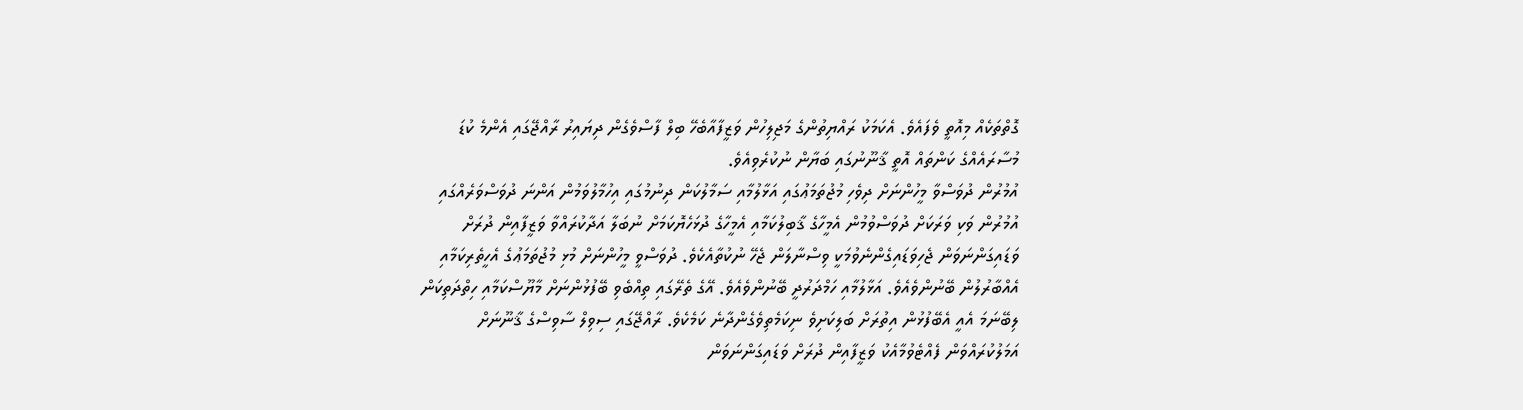ގޮތްތަކެއް މިއޮތީ ވެފައެވެ. އެކަމަކު ރައްޔިތުންގެ މަޖިލިހުން ވަޒީފާއާބެހޭ ބިލް ފާސްވެގެން ދިޔައިރު ރާއްޖޭގައި އެންމެ ކުޑަ މުސާރައެއްގެ ކަންތައް އޮތީ ޤާނޫނުގައި ބަޔާން ނުކުރެވިއެވެ.
އުމުރުން ދުވަސްވާ މީހުންނަށް ދިވެހި މުޖުތަމަޢުގައި އަޅާލުމާއި ސަމާލުކަން ދިނުމުގައި އިހުމާލުވަމުން އަންނަ ދުވަސްވަރެއްގައި އުމުރުން ވަކި ވަރަކަށް ދުވަސްވުމުން އެމީހާގެ ޤާބިލުކަމާއި އެމީހާގެ ދުޅަހެޔޮކަމަށް ނުބަލާ އަދާކުރައްވާ ވަޒީފާއިން ދުރަށް ވަޑައިގަންނަވަން ޖެހިވަޑައިގެންނެވުމަކީ ވިސްނާލަން ޖެހޭ ނުކުތާއެކެވެ. ދުވަސްވީ މީހުންނަށް މުޅި މުޖުތަމަޢުގެ އެހީތެރިކަމާއި އެއްބާރުލުން ބޭނުންވެއެވެ. އަޅާލުމާއި ހަމްދަރުދީ ބޭނުންވެއެވެ. އޭގެ ތެރޭގައި ތިއްބެވި ބޭފުޅުންނަށް މާޔޫސްކަމާއި ހިތްދަތިކަން ލިބޭނަމަ އެއީ އެބޭފުޅުން އިތުރަށް ބަލިކަށިވެ ނިކަމެތިވެގެންދާނެ ކަމެކެވެ. ރާއްޖޭގައި ސިވިލް ސާވިސްގެ ޤާނޫނަށް އަމަލުކުރައްވަން ފެއްޓެވުމާއެކު ވަޒީފާއިން ދުރަށް ވަޑައިގަންނަވަން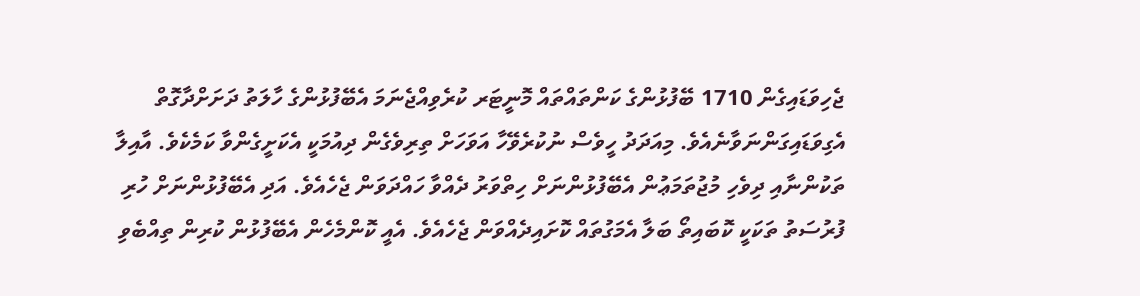ޖެހިވަޑައިގެން 1710 ބޭފުޅުންގެ ކަންތައްތައް މޮނީޓަރ ކުރެވިއްޖެނަމަ އެބޭފުޅުންގެ ހާލަތު ދަށަށްދާގޮތް އެގިވަޑައިގަންނަވާނެއެވެ. މިއަދަދު ހީވެސް ނުކުރެވޭހާ އަވަހަށް ތިރިވެގެން ދިއުމަކީ އެކަށީގެންވާ ކަމެކެވެ. އާއިލާ ތަކުންނާއި ދިވެހި މުޖުތަމަޢުން އެބޭފުޅުންނަށް ހިތްވަރު ދެއްވާ ހައްދަވަން ޖެހެއެވެ. އަދި އެބޭފުޅުންނަށް ހުރި ފުރުސަތު ތަކަކީ ކޮބައިތޯ ބަލާ އެމަގުތައް ކޮށައިދެއްވަން ޖެހެއެވެ. އެއީ ކޮންމެހެން އެބޭފުޅުން ކުރިން ތިއްބެވި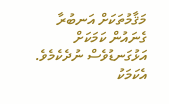މަޤާމުތަކަށް އަނބުރާ ގެނައުން ކަމަކަށް އަޅުގަނޑުވެސް ނުދެކެމެވެ. އެކަމަކު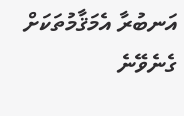އަނބުރާ އެމަޤާމުތަކަށް ގެނެވޭނެ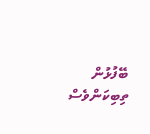ބޭފުޅުން ތިބިކަންވެސް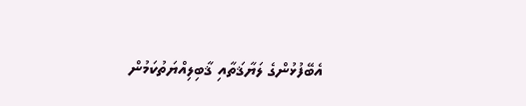އެބޭފުޅުންގެ ލަޔާޤަތާއި ޤާބިލިއްޔަތުކަމުން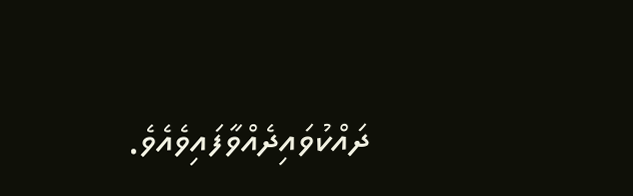ދައްކުވައިދެއްވާފައިވެއެވެ.